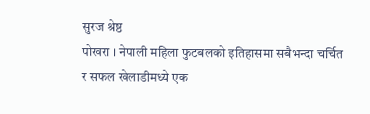सुरज श्रेष्ठ
पोखरा । नेपाली महिला फुटबलको इतिहासमा सबैभन्दा चर्चित र सफल खेलाडीमध्ये एक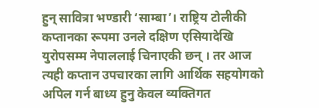हुन् सावित्रा भण्डारी ‘साम्बा’। राष्ट्रिय टोलीकी कप्तानका रूपमा उनले दक्षिण एसियादेखि युरोपसम्म नेपाललाई चिनाएकी छन् । तर आज त्यही कप्तान उपचारका लागि आर्थिक सहयोगको अपिल गर्न बाध्य हुनु केवल व्यक्तिगत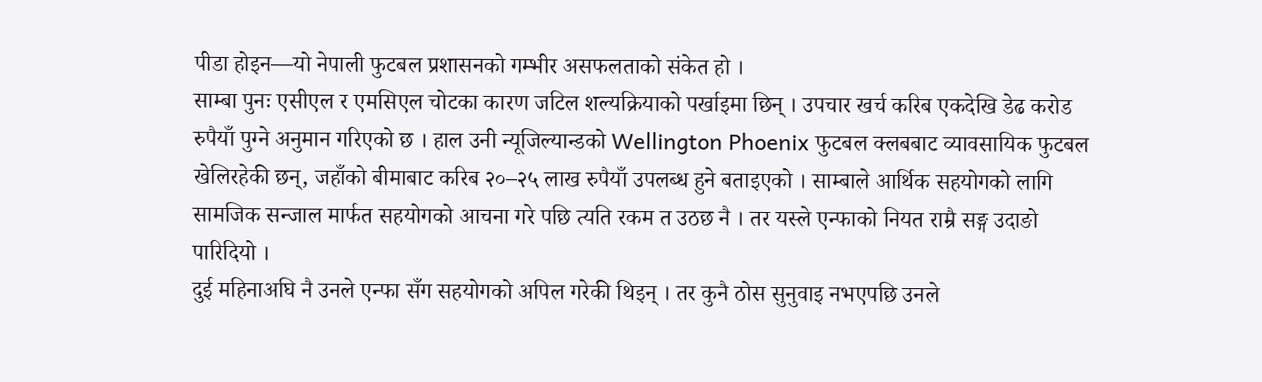पीडा होइन—यो नेपाली फुटबल प्रशासनको गम्भीर असफलताको संकेत हो ।
साम्बा पुनः एसीएल र एमसिएल चोटका कारण जटिल शल्यक्रियाको पर्खाइमा छिन् । उपचार खर्च करिब एकदेखि डेढ करोड रुपैयाँ पुग्ने अनुमान गरिएको छ । हाल उनी न्यूजिल्यान्डको Wellington Phoenix फुटबल क्लबबाट व्यावसायिक फुटबल खेलिरहेकी छन्, जहाँको बीमाबाट करिब २०–२५ लाख रुपैयाँ उपलब्ध हुने बताइएको । साम्बाले आर्थिक सहयोगको लागि सामजिक सन्जाल मार्फत सहयोगको आचना गरे पछि त्यति रकम त उठछ नै । तर यस्ले एन्फाको नियत राम्रै सङ्ग उदाङो पारिदियो ।
दुई महिनाअघि नै उनले एन्फा सँग सहयोगको अपिल गरेकी थिइन् । तर कुनै ठोस सुनुवाइ नभएपछि उनले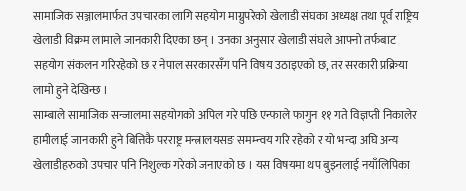सामाजिक सञ्जालमार्फत उपचारका लागि सहयोग माग्नुपरेको खेलाडी संघका अध्यक्ष तथा पूर्व राष्ट्रिय खेलाडी विक्रम लामाले जानकारी दिएका छन् । उनका अनुसार खेलाडी संघले आफ्नो तर्फबाट सहयोग संकलन गरिरहेको छ र नेपाल सरकारसँग पनि विषय उठाइएको छ, तर सरकारी प्रक्रिया लामो हुने देखिन्छ ।
साम्बाले सामाजिक सन्जालमा सहयोगको अपिल गरे पछि एन्फाले फागुन ११ गते विज्ञप्ती निकालेर हामीलाई जानकारी हुने बित्तिकै परराष्ट्र मन्त्रालयसङ समम्न्वय गरि रहेको र यो भन्दा अघि अन्य खेलाडीहरुको उपचार पनि निशुल्क गरेको जनाएको छ । यस विषयमा थप बुझ्नलाई नयाँलिपिका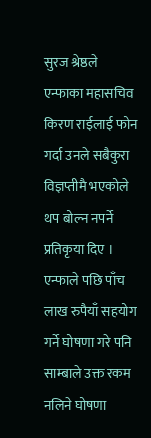सुरज श्रेष्ठले एन्फाका महासचिव किरण राईलाई फोन गर्दा उनले सबैकुरा विज्ञप्तीमै भएकोले थप बोल्न नपर्ने प्रतिकृया दिए ।
एन्फाले पछि पाँच लाख रुपैयाँ सहयोग गर्ने घोषणा गरे पनि साम्बाले उक्त रकम नलिने घोषणा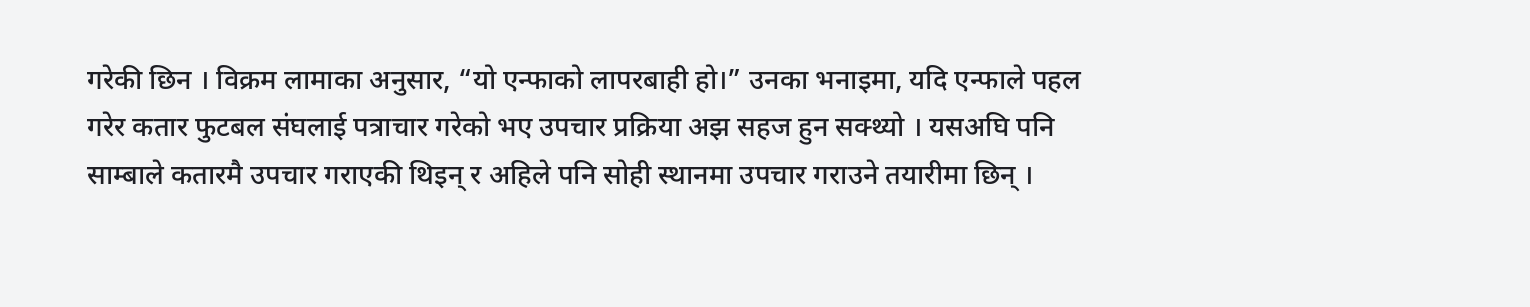गरेकी छिन । विक्रम लामाका अनुसार, “यो एन्फाको लापरबाही हो।” उनका भनाइमा, यदि एन्फाले पहल गरेर कतार फुटबल संघलाई पत्राचार गरेको भए उपचार प्रक्रिया अझ सहज हुन सक्थ्यो । यसअघि पनि साम्बाले कतारमै उपचार गराएकी थिइन् र अहिले पनि सोही स्थानमा उपचार गराउने तयारीमा छिन् ।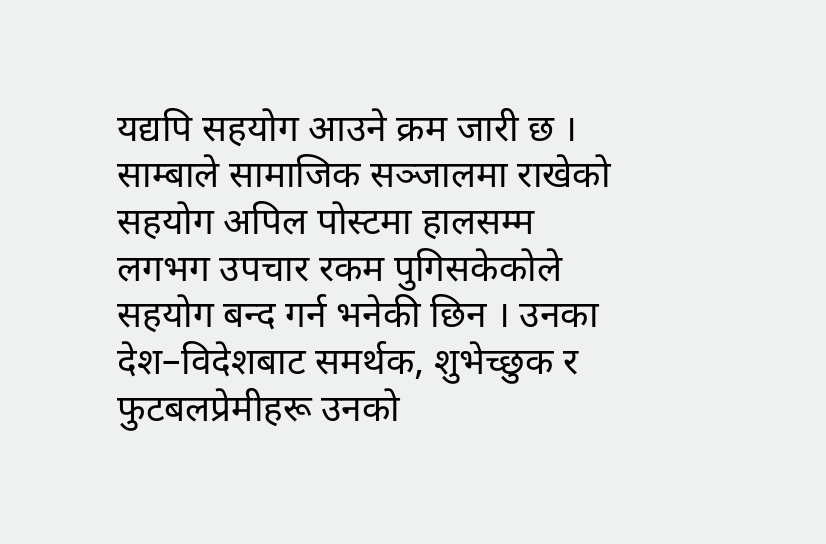यद्यपि सहयोग आउने क्रम जारी छ । साम्बाले सामाजिक सञ्जालमा राखेको सहयोग अपिल पोस्टमा हालसम्म लगभग उपचार रकम पुगिसकेकोले सहयोग बन्द गर्न भनेकी छिन । उनका देश–विदेशबाट समर्थक, शुभेच्छुक र फुटबलप्रेमीहरू उनको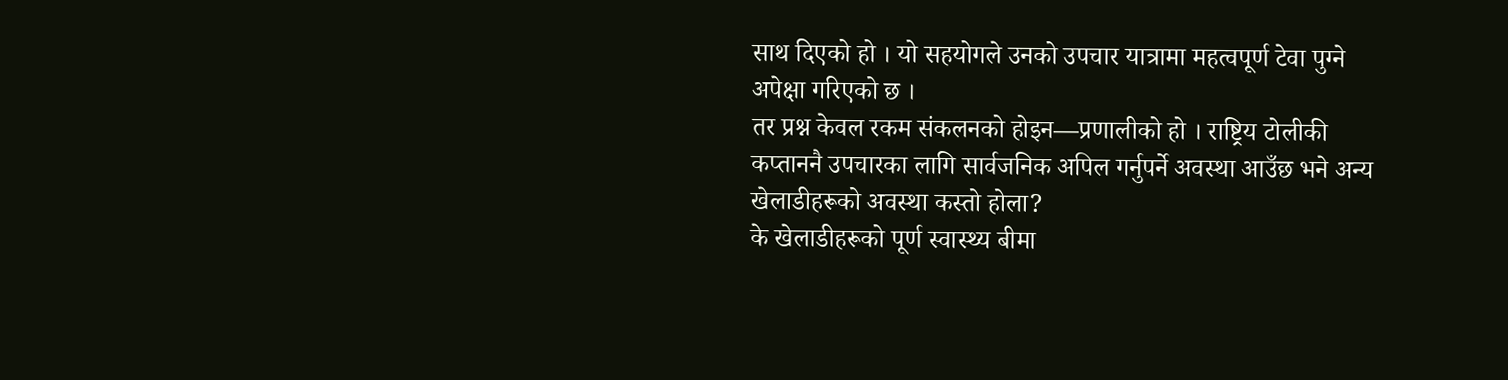साथ दिएको हो । यो सहयोगले उनको उपचार यात्रामा महत्वपूर्ण टेवा पुग्ने अपेक्षा गरिएको छ ।
तर प्रश्न केवल रकम संकलनको होइन—प्रणालीको हो । राष्ट्रिय टोलीकी कप्ताननै उपचारका लागि सार्वजनिक अपिल गर्नुपर्ने अवस्था आउँछ भने अन्य खेलाडीहरूको अवस्था कस्तो होला?
के खेलाडीहरूको पूर्ण स्वास्थ्य बीमा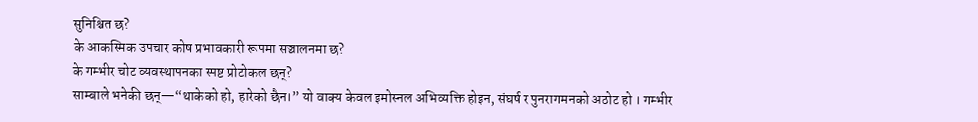सुनिश्चित छ?
के आकस्मिक उपचार कोष प्रभावकारी रूपमा सञ्चालनमा छ?
के गम्भीर चोट व्यवस्थापनका स्पष्ट प्रोटोकल छन्?
साम्बाले भनेकी छन्—“थाकेको हो, हारेको छैन।” यो वाक्य केवल इमोस्नल अभिव्यक्ति होइन, संघर्ष र पुनरागमनको अठोट हो । गम्भीर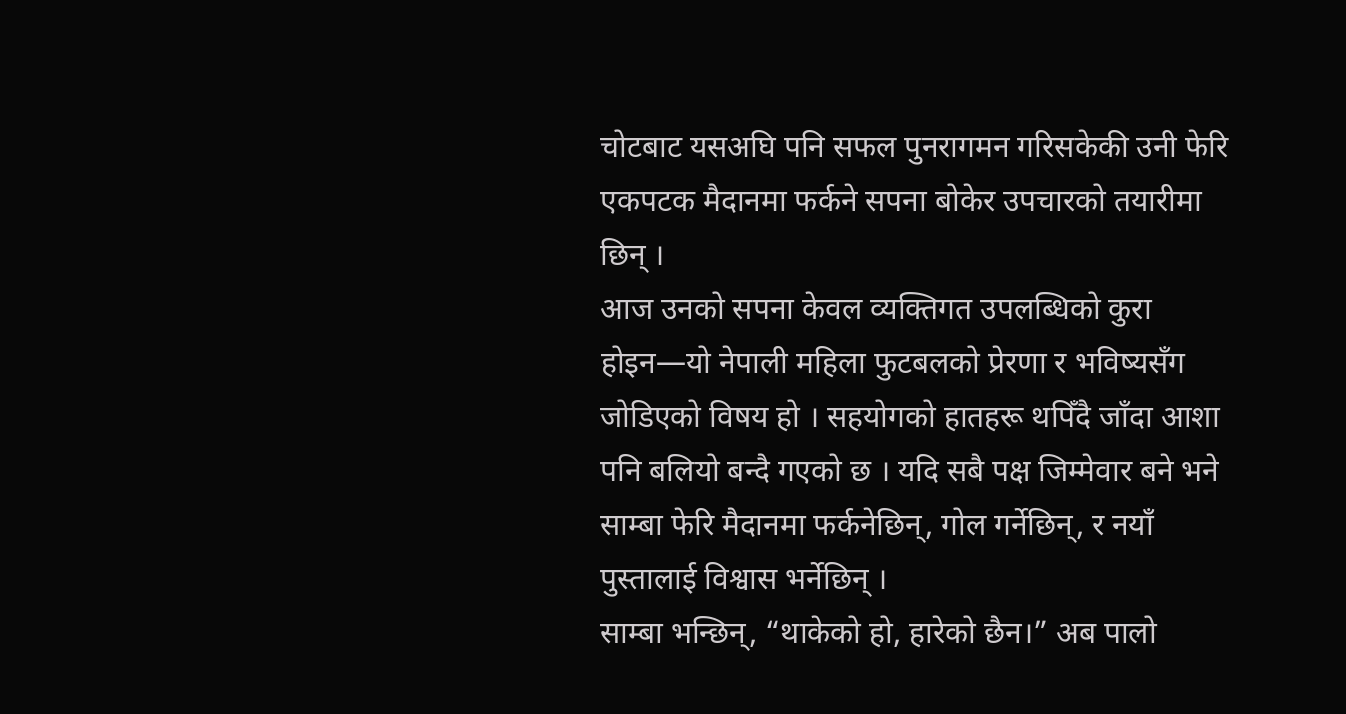चोटबाट यसअघि पनि सफल पुनरागमन गरिसकेकी उनी फेरि एकपटक मैदानमा फर्कने सपना बोकेर उपचारको तयारीमा छिन् ।
आज उनको सपना केवल व्यक्तिगत उपलब्धिको कुरा होइन—यो नेपाली महिला फुटबलको प्रेरणा र भविष्यसँग जोडिएको विषय हो । सहयोगको हातहरू थपिँदै जाँदा आशा पनि बलियो बन्दै गएको छ । यदि सबै पक्ष जिम्मेवार बने भने साम्बा फेरि मैदानमा फर्कनेछिन्, गोल गर्नेछिन्, र नयाँ पुस्तालाई विश्वास भर्नेछिन् ।
साम्बा भन्छिन्, “थाकेको हो, हारेको छैन।” अब पालो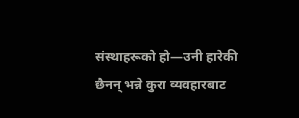संस्थाहरूको हो—उनी हारेकी छैनन् भन्ने कुरा व्यवहारबाट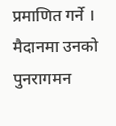प्रमाणित गर्ने । मैदानमा उनको पुनरागमन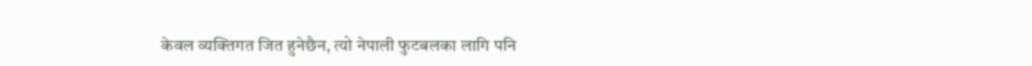केवल व्यक्तिगत जित हुनेछैन, त्यो नेपाली फुटबलका लागि पनि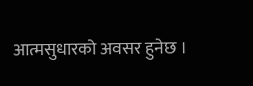आत्मसुधारको अवसर हुनेछ ।